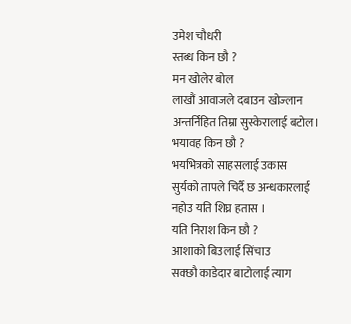उमेश चौधरी
स्तब्ध किन छौ ?
मन खोलेर बोल
लाखौं आवाजले दबाउन खोज्लान
अन्तर्निहित तिम्रा सुस्केरालाई बटोल।
भयावह किन छौ ?
भयभित्रको साहसलाई उकास
सुर्यको तापले चिर्दै छ अन्धकारलाई
नहोउ यति शिघ्र हतास ।
यति निराश किन छौ ?
आशाको बिउलाई सिंचाउ
सक्छौ काडेदार बाटोलाई त्याग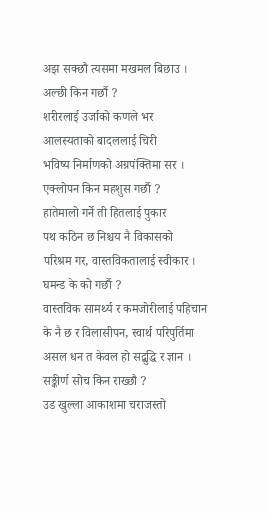अझ सक्छौ त्यसमा मखमल बिछाउ ।
अल्छी किन गर्छौ ?
शरीरलाई उर्जाको कणले भर
आलस्यताको बादललाई चिरी
भविष्य निर्माणको अग्रपंक्तिमा सर ।
एक्लोपन किन महशुस गर्छौ ?
हातेमालो गर्ने ती हितलाई पुकार
पथ कठिन छ निश्चय नै विकासको
परिश्रम गर, वास्तविकतालाई स्वीकार ।
घमन्ड के को गर्छौ ?
वास्तविक सामर्थ्य र कमजोरीलाई पहिचान
के नै छ र विलासीपन, स्वार्थ परिपुर्तिमा
असल धन त केवल हो सद्बुद्धि र ज्ञान ।
सङ्कीर्ण सोच किन राख्छौ ?
उड खुल्ला आकाशमा चराजस्तो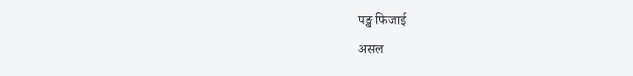पङ्ख फिजाई
असल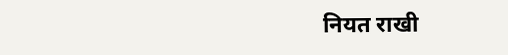नियत राखी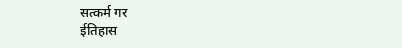सत्कर्म गर
ईतिहास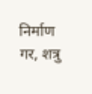निर्माण गर, शत्रु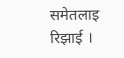समेतलाइ रिझाई ।